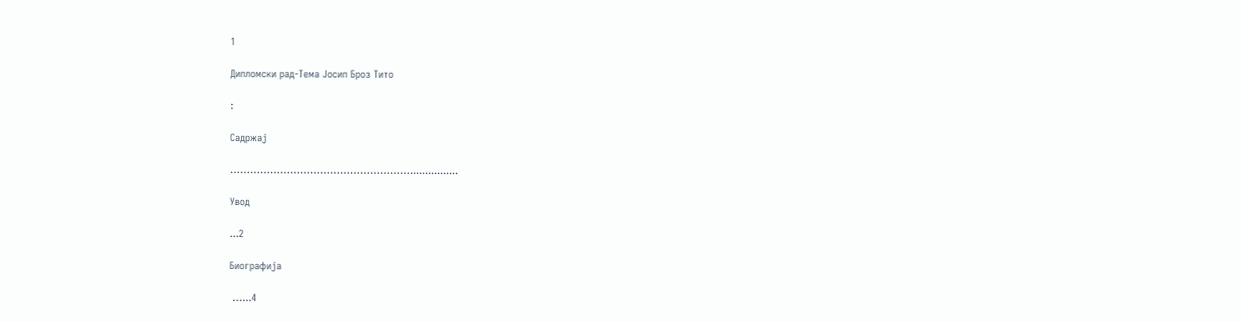1

Дипломски рад-Тема Јосип Броз Тито

:

Садржај

………………………………………………................

Увод

...2

Биографија

 …...4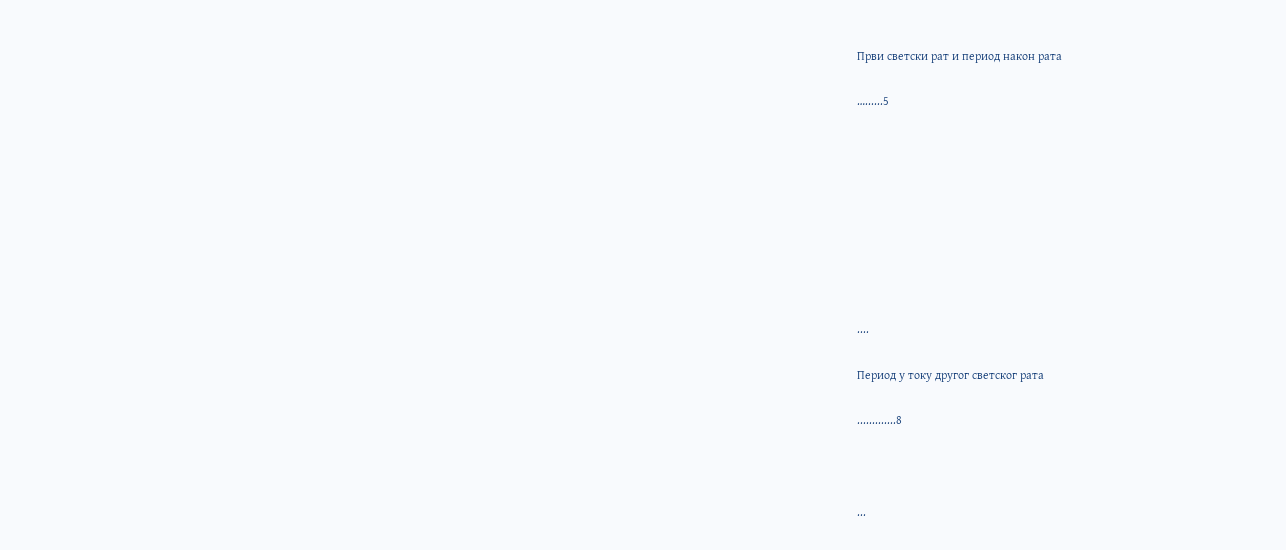Први светски рат и период након рата

…......5









....

Период у току другог светског рата

.............8



...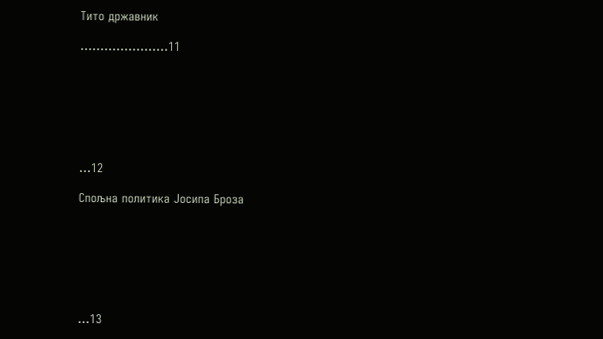Тито државник

……….............11







...12

Спољна политика Јосипа Броза







...13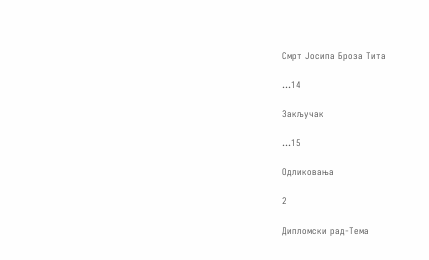Смрт Јосипа Броза Тита

...14

Закључак

...15

Одликовања

2

Дипломски рад-Тема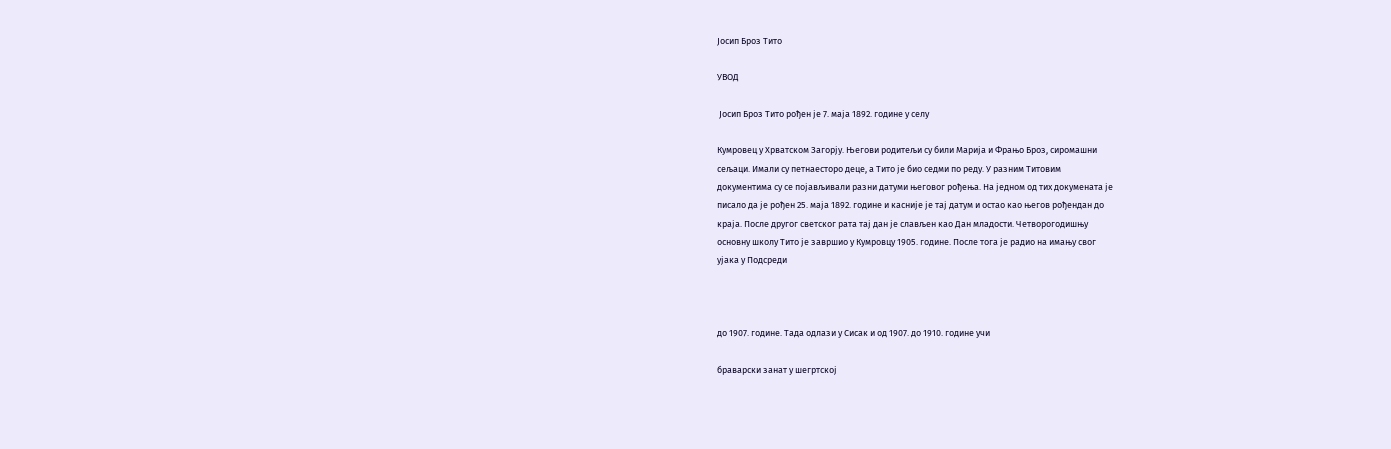Јосип Броз Тито

УВОД

 Јосип Броз Тито рођен је 7. маја 1892. године у селу

Кумровец у Хрватском Загорју. Његови родитељи су били Марија и Фрањо Броз, сиромашни
сељаци. Имали су петнаесторо деце, а Тито је био седми по реду. У разним Титовим
документима су се појављивали разни датуми његовог рођења. На једном од тих докумената је
писало да је рођен 25. маја 1892. године и касније је тај датум и остао као његов рођендан до
краја. После другог светског рата тај дан је слављен као Дан младости. Четворогодишњу
основну школу Тито је завршио у Кумровцу 1905. године. После тога је радио на имању свог
ујака у Подсреди



до 1907. године. Тада одлази у Сисак и од 1907. до 1910. године учи

браварски занат у шегртској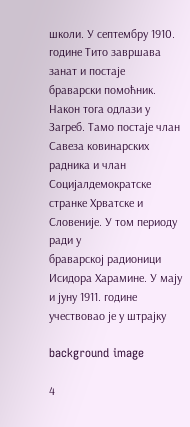школи. У септембру 1910. године Тито завршава занат и постаје
браварски помоћник. Након тога одлази у Загреб. Тамо постаје члан Савеза ковинарских
радника и члан Социјалдемократске странке Хрватске и Словеније. У том периоду ради у
браварској радионици Исидора Харамине. У мају и јуну 1911. године учествовао је у штрајку

background image

4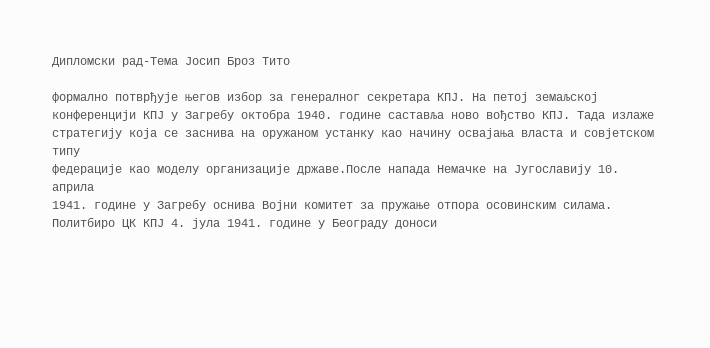Дипломски рад-Тема Јосип Броз Тито

формално потврђује његов избор за генералног секретара КПЈ. На петој земаљској
конференцији КПЈ у Загребу октобра 1940. године саставља ново вођство КПЈ. Тада излаже
стратегију која се заснива на оружаном устанку као начину освајања власта и совјетском типу
федерације као моделу организације државе.После напада Немачке на Југославију 10. априла
1941. године у Загребу оснива Војни комитет за пружање отпора осовинским силама.
Политбиро ЦК КПЈ 4. јула 1941. године у Београду доноси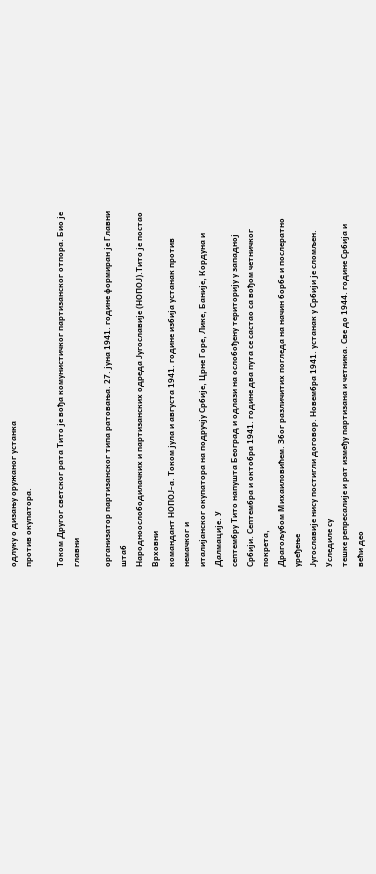одлуку о дизању оружаног устанка
против окупатора.

Током Другог светског рата Тито је вођа комунистичког партизанског отпора. Био је главни

организатор партизанског типа ратовања. 27. јуна 1941. године формиран је Главни штаб
Народноослободилачких и партизанских одреда Југославије (НОПОЈ).Тито је постао Врховни
командант НОПОЈ-а. Током јула и августа 1941. године избија устанак против немачког и
италијанског окупатора на подручју Србије, Црне Горе, Лике, Баније, Кордуна и Далмације. У
септембру Тито напушта Београд и одлази на ослобођену територију у западној
Србији. Септембра и октобра 1941. године два пута се састао са вођом четничког покрета,
Драгољубом Михаиловићем. Због различитих погледа на начин борбе и послератно уређење
Југославије нису постигли договор. Новембра 1941. устанак у Србији је сломљен. Уследиле су
тешке репресалије и рат између партизана и четника. Све до 1944. године Србија и већи део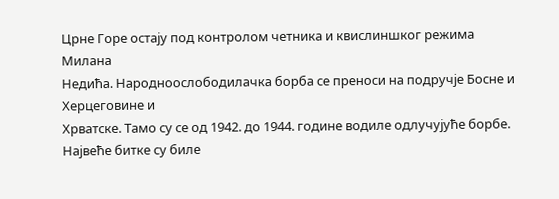Црне Горе остају под контролом четника и квислиншког режима Милана
Недића. Народноослободилачка борба се преноси на подручје Босне и Херцеговине и
Хрватске. Тамо су се од 1942. до 1944. године водиле одлучујуће борбе. Највеће битке су биле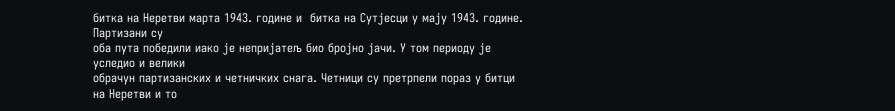битка на Неретви марта 1943. године и  битка на Сутјесци у мају 1943. године. Партизани су
оба пута победили иако је непријатељ био бројно јачи. У том периоду је уследио и велики
обрачун партизанских и четничких снага. Четници су претрпели пораз у битци на Неретви и то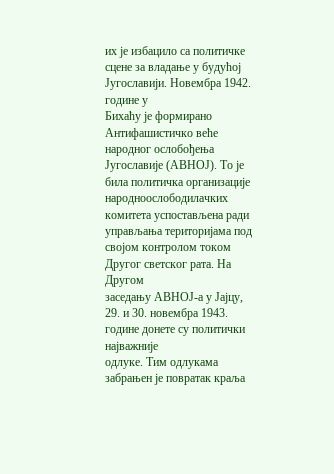их је избацило са политичке сцене за владање у будућој Југославији. Новембра 1942. године у
Бихаћу је формирано Антифашистичко веће народног ослобођења Југославије (АВНОЈ). То је
била политичка организације народноослободилачких комитета успостављена ради
управљања територијама под својом контролом током Другог светског рата. На Другом
заседању АВНОЈ-а у Јајцу, 29. и 30. новембра 1943. године донете су политички најважније
одлуке. Тим одлукама забрањен је повратак краља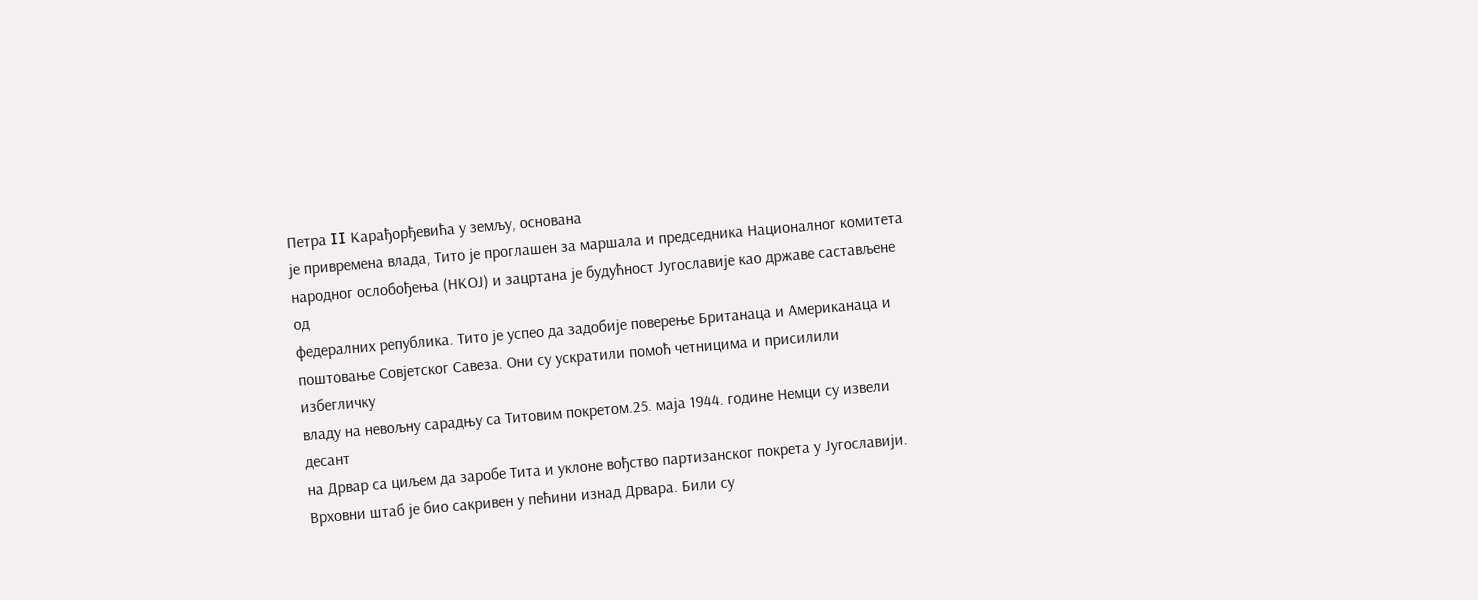Петра II Карађорђевића у земљу, основана
је привремена влада, Тито је проглашен за маршала и председника Националног комитета
народног ослобођења (НКОЈ) и зацртана је будућност Југославије као државе састављене од
федералних република. Тито је успео да задобије поверење Британаца и Американаца и
поштовање Совјетског Савеза. Они су ускратили помоћ четницима и присилили избегличку
владу на невољну сарадњу са Титовим покретом.25. маја 1944. године Немци су извели десант
на Дрвар са циљем да заробе Тита и уклоне вођство партизанског покрета у Југославији.
Врховни штаб је био сакривен у пећини изнад Дрвара. Били су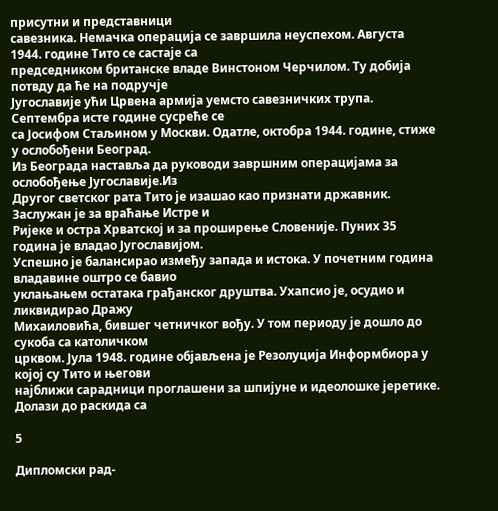присутни и представници
савезника. Немачка операција се завршила неуспехом. Августа 1944. године Тито се састаје са
председником британске владе Винстоном Черчилом. Ту добија потвду да ће на подручје
Југославије ући Црвена армија уемсто савезничких трупа. Септембра исте године сусреће се
са Јосифом Стаљином у Москви. Одатле, октобра 1944. године, стиже у ослобођени Београд.
Из Београда наставља да руководи завршним операцијама за ослобођење Југославије.Из
Другог светског рата Тито је изашао као признати државник. Заслужан је за враћање Истре и
Ријеке и остра Хрватској и за проширење Словеније. Пуних 35 година је владао Југославијом.
Успешно је балансирао између запада и истока. У почетним година владавине оштро се бавио
уклањањем остатака грађанског друштва. Ухапсио је, осудио и ликвидирао Дражу
Михаиловића, бившег четничког вођу. У том периоду је дошло до сукоба са католичком
црквом. Јула 1948. године објављена је Резолуција Информбиора у којој су Тито и његови
најближи сарадници проглашени за шпијуне и идеолошке јеретике. Долази до раскида са

5

Дипломски рад-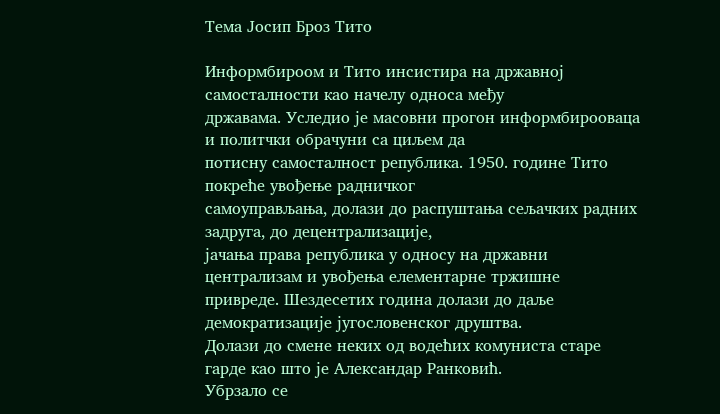Тема Јосип Броз Тито

Информбироом и Тито инсистира на државној самосталности као начелу односа међу
државама. Уследио је масовни прогон информбирооваца и политчки обрачуни са циљем да
потисну самосталност република. 1950. године Тито покреће увођење радничког
самоуправљања, долази до распуштања сељачких радних задруга, до децентрализације,
јачања права република у односу на државни централизам и увођења елементарне тржишне
привреде. Шездесетих година долази до даље демократизације југословенског друштва.
Долази до смене неких од водећих комуниста старе гарде као што је Александар Ранковић.
Убрзало се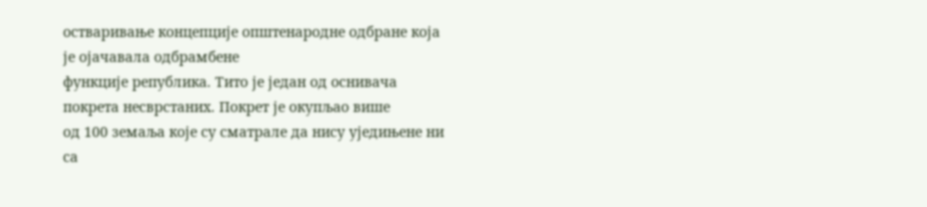остваривање концепције општенародне одбране која је ојачавала одбрамбене
функције република. Тито је један од оснивача покрета несврстаних. Покрет је окупљао више
од 100 земаља које су сматрале да нису уједињене ни са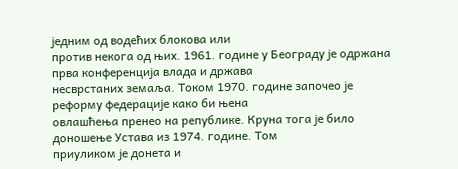једним од водећих блокова или
против некога од њих. 1961. године у Београду је одржана прва конференција влада и држава
несврстаних земаља. Током 1970. године започео је реформу федерације како би њена
овлашћења пренео на републике. Круна тога је било доношење Устава из 1974. године. Том
приуликом је донета и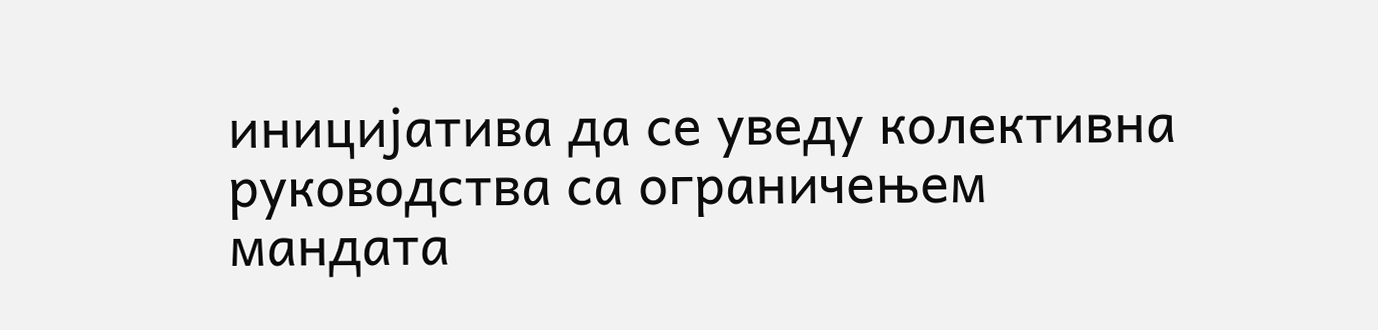иницијатива да се уведу колективна руководства са ограничењем
мандата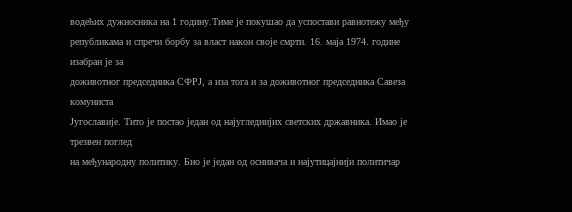водећих дужносника на 1 годину.Тиме је покушао да успостави равнотежу међу
републикама и спречи борбу за власт након своје смрти. 16. маја 1974. године изабран је за
доживотног председника СФРЈ, а иза тога и за доживотног председника Савеза комуниста
Југославије. Тито је постао један од најугледнијих светских државника. Имао је трезвен поглед
на међународну политику. Био је један од оснивача и најутицајнији политичар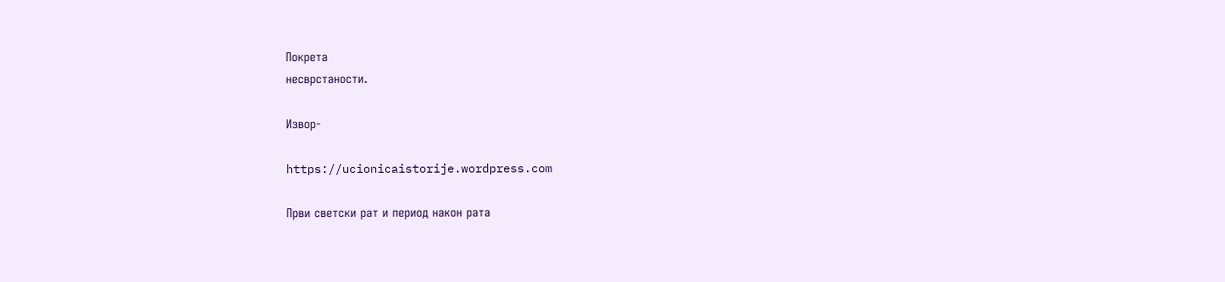Покрета
несврстаности.

Извор-

https://ucionicaistorije.wordpress.com

Први светски рат и период након рата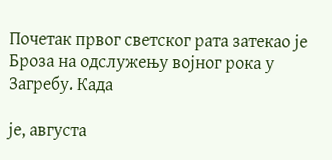Почетак првог светског рата затекао је Броза на одслужењу војног рока у Загребу. Када

је, августа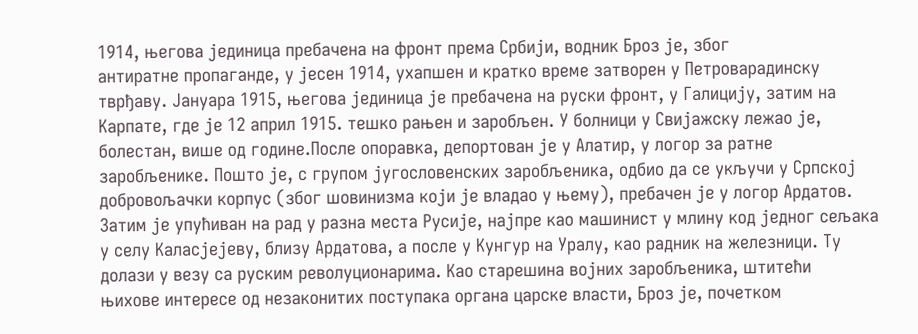1914, његова јединица пребачена на фронт према Србији, водник Броз је, због
антиратне пропаганде, у јесен 1914, ухапшен и кратко време затворен у Петроварадинску
тврђаву. Јануара 1915, његова јединица је пребачена на руски фронт, у Галицију, затим на
Карпате, где је 12 април 1915. тешко рањен и заробљен. У болници у Свијажску лежао је,
болестан, више од године.После опоравка, депортован је у Алатир, у логор за ратне
заробљенике. Пошто је, с групом југословенских заробљеника, одбио да се укључи у Српској
добровољачки корпус (због шовинизма који је владао у њему), пребачен је у логор Ардатов.
Затим је упућиван на рад у разна места Русије, најпре као машинист у млину код једног сељака
у селу Каласјејеву, близу Ардатова, а после у Кунгур на Уралу, као радник на железници. Ту
долази у везу са руским револуционарима. Као старешина војних заробљеника, штитећи
њихове интересе од незаконитих поступака органа царске власти, Броз је, почетком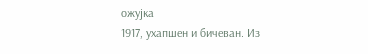ожујка
1917, ухапшен и бичеван. Из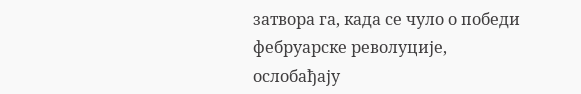затвора га, када се чуло о победи фебруарске револуције,
ослобађају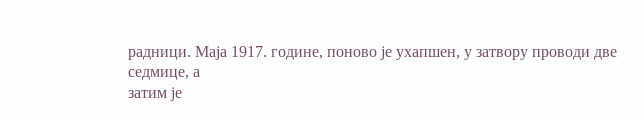радници. Маја 1917. године, поново је ухапшен, у затвору проводи две седмице, а
затим је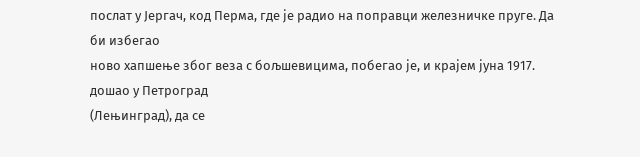послат у Јергач, код Перма, где је радио на поправци железничке пруге. Да би избегао
ново хапшење због веза с бољшевицима, побегао је, и крајем јуна 1917. дошао у Петроград
(Лењинград), да се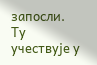запосли. Ту учествује у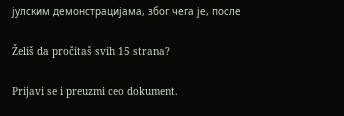јулским демонстрацијама, због чега је, после

Želiš da pročitaš svih 15 strana?

Prijavi se i preuzmi ceo dokument.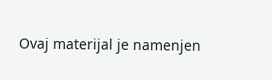Ovaj materijal je namenjen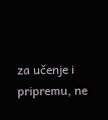za učenje i pripremu, ne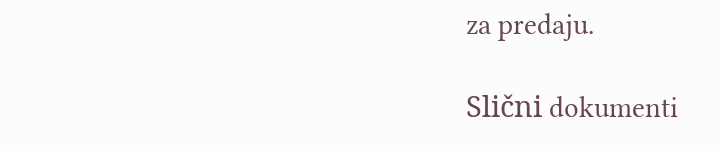za predaju.

Slični dokumenti